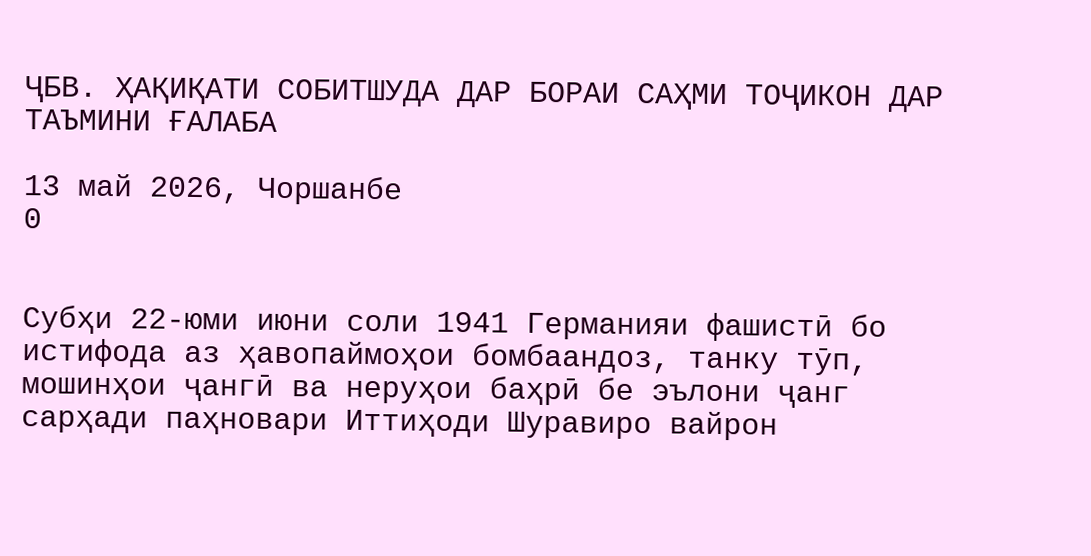ҶБВ. ҲАҚИҚАТИ СОБИТШУДА ДАР БОРАИ САҲМИ ТОҶИКОН ДАР ТАЪМИНИ ҒАЛАБА

13 май 2026, Чоршанбе
0


Субҳи 22-юми июни соли 1941 Германияи фашистӣ бо истифода аз ҳавопаймоҳои бомбаандоз, танку тӯп, мошинҳои ҷангӣ ва неруҳои баҳрӣ бе эълони ҷанг сарҳади паҳновари Иттиҳоди Шуравиро вайрон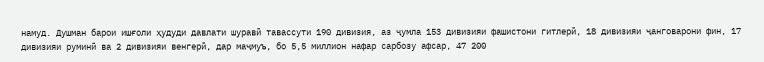намуд. Душман барои ишғоли ҳудуди давлати шуравӣ тавассути 190 дивизия, аз ҷумла 153 дивизияи фашистони гитлерӣ, 18 дивизияи ҷанговарони фин, 17 дивизияи руминӣ ва 2 дивизияи венгерӣ, дар маҷмуъ, бо 5,5 миллион нафар сарбозу афсар, 47 200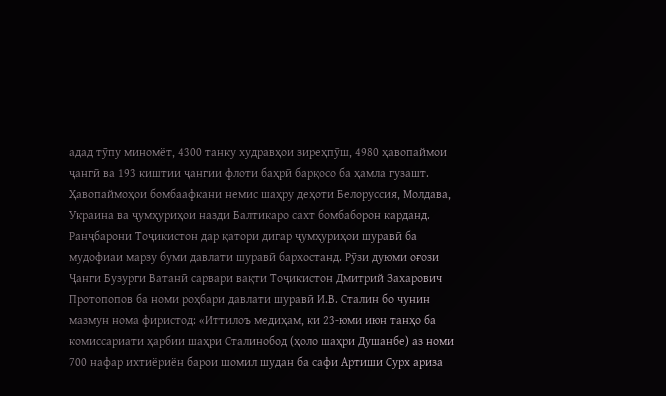адад тӯпу миномёт, 4300 танку худравҳои зиреҳпӯш, 4980 ҳавопаймои ҷангӣ ва 193 киштии ҷангии флоти баҳрӣ барқосо ба ҳамла гузашт. Ҳавопаймоҳои бомбаафкани немис шаҳру деҳоти Белоруссия, Молдава, Украина ва ҷумҳуриҳои назди Балтикаро сахт бомбаборон карданд.
Ранҷбарони Тоҷикистон дар қатори дигар ҷумҳуриҳои шуравӣ ба мудофиаи марзу буми давлати шуравӣ бархостанд. Рӯзи дуюми оғози Ҷанги Бузурги Ватанӣ сарвари вақти Тоҷикистон Дмитрий Захарович Протопопов ба номи роҳбари давлати шуравӣ И.В. Сталин бо чунин мазмун нома фиристод: «Иттилоъ медиҳам, ки 23-юми июн танҳо ба комиссариати ҳарбии шаҳри Сталинобод (ҳоло шаҳри Душанбе) аз номи 700 нафар ихтиёриён барои шомил шудан ба сафи Артиши Сурх ариза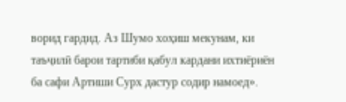ворид гардид. Аз Шумо хоҳиш мекунам, ки таъҷилӣ барои тартиби қабул кардани ихтиёриён ба сафи Артиши Сурх дастур содир намоед».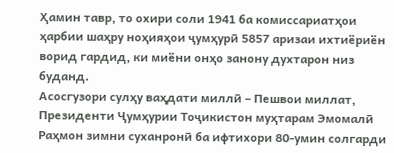Ҳамин тавр, то охири соли 1941 ба комиссариатҳои ҳарбии шаҳру ноҳияҳои ҷумҳурӣ 5857 аризаи ихтиёриён ворид гардид, ки миёни онҳо занону духтарон низ буданд.
Асосгузори сулҳу ваҳдати миллӣ – Пешвои миллат, Президенти Ҷумҳурии Тоҷикистон муҳтарам Эмомалӣ Раҳмон зимни суханронӣ ба ифтихори 80-умин солгарди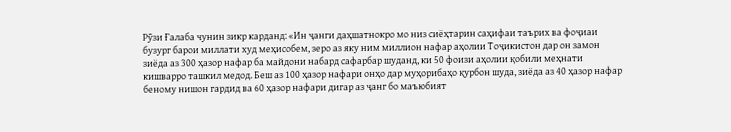Рӯзи Ғалаба чунин зикр карданд: «Ин ҷанги даҳшатнокро мо низ сиёҳтарин саҳифаи таърих ва фоҷиаи бузург барои миллати худ меҳисобем, зеро аз яку ним миллион нафар аҳолии Тоҷикистон дар он замон зиёда аз 300 ҳазор нафар ба майдони набард сафарбар шуданд, ки 50 фоизи аҳолии қобили меҳнати кишварро ташкил медод. Беш аз 100 ҳазор нафари онҳо дар муҳорибаҳо қурбон шуда, зиёда аз 40 ҳазор нафар беному нишон гардид ва 60 ҳазор нафари дигар аз ҷанг бо маъюбият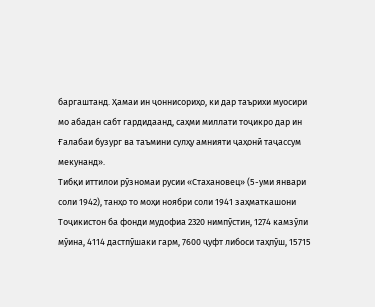баргаштанд. Ҳамаи ин ҷоннисориҳо, ки дар таърихи муосири мо абадан сабт гардидаанд, саҳми миллати тоҷикро дар ин Ғалабаи бузург ва таъмини сулҳу амнияти ҷаҳонӣ таҷассум мекунанд».
Тибқи иттилои рӯзномаи русии «Стахановец» (5-уми январи соли 1942), танҳо то моҳи ноябри соли 1941 заҳматкашони Тоҷикистон ба фонди мудофиа 2320 нимпӯстин, 1274 камзӯли мӯина, 4114 дастпӯшаки гарм, 7600 ҷуфт либоси таҳпӯш, 15715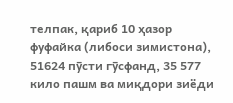телпак, қариб 10 ҳазор фуфайка (либоси зимистона), 51624 пӯсти гӯсфанд, 35 577 кило пашм ва миқдори зиёди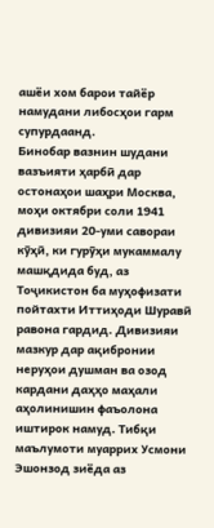ашёи хом барои тайёр намудани либосҳои гарм супурдаанд.
Бинобар вазнин шудани вазъияти ҳарбӣ дар остонаҳои шаҳри Москва, моҳи октябри соли 1941 дивизияи 20-уми савораи кӯҳӣ, ки гурӯҳи мукаммалу машқдида буд, аз Тоҷикистон ба муҳофизати пойтахти Иттиҳоди Шуравӣ равона гардид. Дивизияи мазкур дар ақибронии неруҳои душман ва озод кардани даҳҳо маҳали аҳолинишин фаъолона иштирок намуд. Тибқи маълумоти муаррих Усмони Эшонзод зиёда аз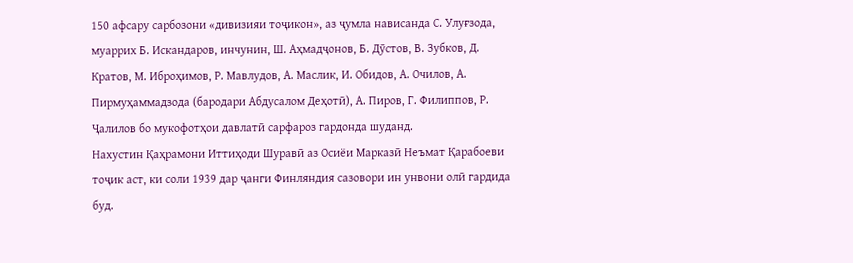150 афсару сарбозони «дивизияи тоҷикон», аз ҷумла нависанда С. Улуғзода, муаррих Б. Искандаров, инчунин, Ш. Аҳмадҷонов, Б. Дӯстов, В. Зубков, Д. Кратов, М. Иброҳимов, Р. Мавлудов, А. Маслик, И. Обидов, А. Очилов, А. Пирмуҳаммадзода (бародари Абдусалом Деҳотӣ), А. Пиров, Г. Филиппов, Р. Ҷалилов бо мукофотҳои давлатӣ сарфароз гардонда шуданд.
Нахустин Қаҳрамони Иттиҳоди Шуравӣ аз Осиёи Марказӣ Неъмат Қарабоеви тоҷик аст, ки соли 1939 дар ҷанги Финляндия сазовори ин унвони олӣ гардида буд.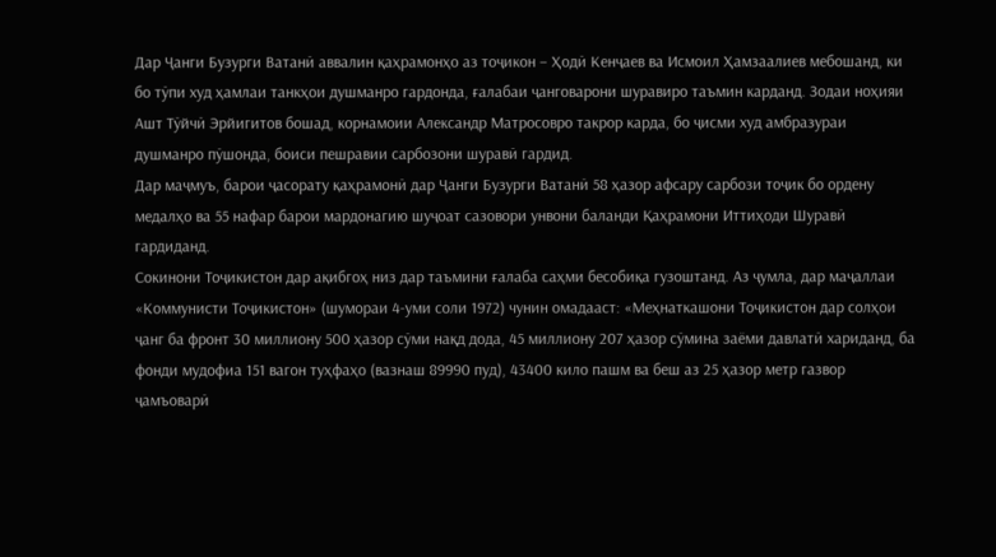Дар Ҷанги Бузурги Ватанӣ аввалин қаҳрамонҳо аз тоҷикон – Ҳодӣ Кенҷаев ва Исмоил Ҳамзаалиев мебошанд, ки бо тӯпи худ ҳамлаи танкҳои душманро гардонда, ғалабаи ҷанговарони шуравиро таъмин карданд. Зодаи ноҳияи Ашт Тӯйчӣ Эрйигитов бошад, корнамоии Александр Матросовро такрор карда, бо ҷисми худ амбразураи душманро пӯшонда, боиси пешравии сарбозони шуравӣ гардид.
Дар маҷмуъ, барои ҷасорату қаҳрамонӣ дар Ҷанги Бузурги Ватанӣ 58 ҳазор афсару сарбози тоҷик бо ордену медалҳо ва 55 нафар барои мардонагию шуҷоат сазовори унвони баланди Қаҳрамони Иттиҳоди Шуравӣ гардиданд.
Сокинони Тоҷикистон дар ақибгоҳ низ дар таъмини ғалаба саҳми бесобиқа гузоштанд. Аз ҷумла, дар маҷаллаи «Коммунисти Тоҷикистон» (шумораи 4-уми соли 1972) чунин омадааст: «Меҳнаткашони Тоҷикистон дар солҳои ҷанг ба фронт 30 миллиону 500 ҳазор сӯми нақд дода, 45 миллиону 207 ҳазор сӯмина заёми давлатӣ хариданд, ба фонди мудофиа 151 вагон туҳфаҳо (вазнаш 89990 пуд), 43400 кило пашм ва беш аз 25 ҳазор метр газвор ҷамъоварӣ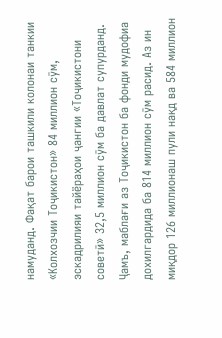намуданд. Фақат барои ташкили колонаи танкии «Колхозчии Тоҷикистон» 84 миллион сӯм, эскадрилияи тайёраҳои ҷангии «Тоҷикистони советӣ» 32,5 миллион сӯм ба давлат супурданд. Ҷамъ, маблағи аз Тоҷикистон ба фонди мудофиа дохилгардида ба 814 миллион сӯм расид. Аз ин миқдор 126 миллионаш пули нақд ва 584 миллион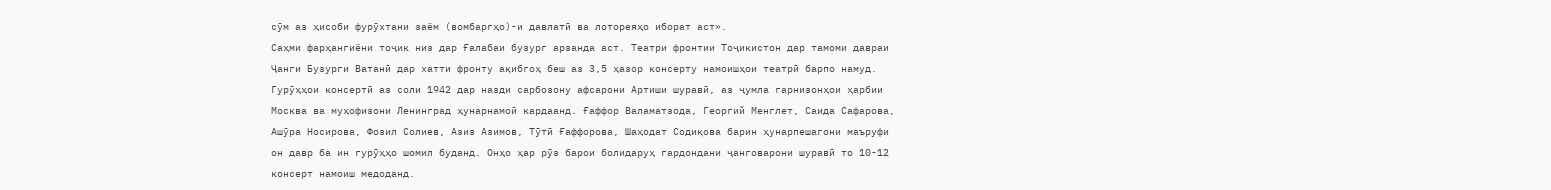сӯм аз ҳисоби фурӯхтани заём (вомбаргҳо)-и давлатӣ ва лотореяҳо иборат аст».
Саҳми фарҳангиёни тоҷик низ дар Ғалабаи бузург арзанда аст. Театри фронтии Тоҷикистон дар тамоми давраи Ҷанги Бузурги Ватанӣ дар хатти фронту ақибгоҳ беш аз 3,5 ҳазор консерту намоишҳои театрӣ барпо намуд. Гурӯҳҳои консертӣ аз соли 1942 дар назди сарбозону афсарони Артиши шуравӣ, аз ҷумла гарнизонҳои ҳарбии Москва ва муҳофизони Ленинград ҳунарнамоӣ кардаанд. Ғаффор Валаматзода, Георгий Менглет, Саида Сафарова, Ашӯра Носирова, Фозил Солиев, Азиз Азимов, Тӯтӣ Ғаффорова, Шаҳодат Содиқова барин ҳунарпешагони маъруфи он давр ба ин гурӯҳҳо шомил буданд. Онҳо ҳар рӯз барои болидаруҳ гардондани ҷанговарони шуравӣ то 10-12 консерт намоиш медоданд.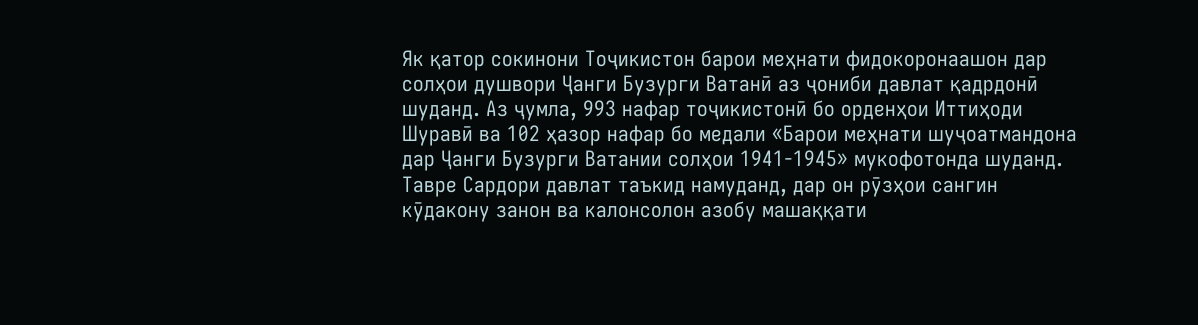Як қатор сокинони Тоҷикистон барои меҳнати фидокоронаашон дар солҳои душвори Ҷанги Бузурги Ватанӣ аз ҷониби давлат қадрдонӣ шуданд. Аз ҷумла, 993 нафар тоҷикистонӣ бо орденҳои Иттиҳоди Шуравӣ ва 102 ҳазор нафар бо медали «Барои меҳнати шуҷоатмандона дар Ҷанги Бузурги Ватании солҳои 1941-1945» мукофотонда шуданд.
Тавре Сардори давлат таъкид намуданд, дар он рӯзҳои сангин кӯдакону занон ва калонсолон азобу машаққати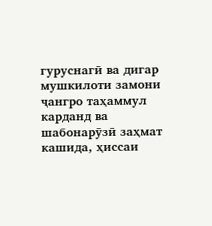гуруснагӣ ва дигар мушкилоти замони ҷангро таҳаммул карданд ва шабонарӯзӣ заҳмат кашида, ҳиссаи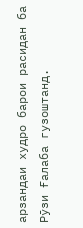арзандаи худро барои расидан ба Рӯзи Ғалаба гузоштанд.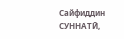Сайфиддин СУННАТӢ,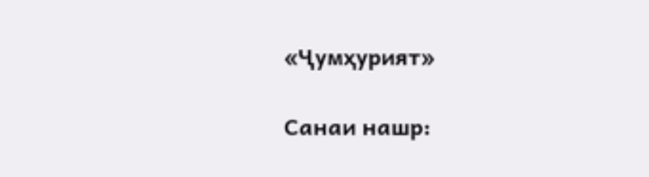«Ҷумҳурият»

Санаи нашр: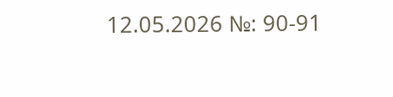12.05.2026 №: 90-91